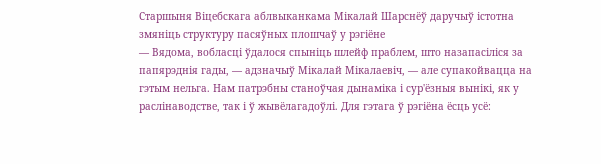Старшыня Віцебскага аблвыканкама Мікалай Шарснёў даручыў істотна змяніць структуру пасяўных плошчаў у рэгіёне
— Вядома, вобласці ўдалося спыніць шлейф праблем, што назапасіліся за папярэднія гады, — адзначыў Мікалай Мікалаевіч, — але супакойвацца на гэтым нельга. Нам патрэбны станоўчая дынаміка і сур'ёзныя вынікі, як у раслінаводстве, так і ў жывёлагадоўлі. Для гэтага ў рэгіёна ёсць усё: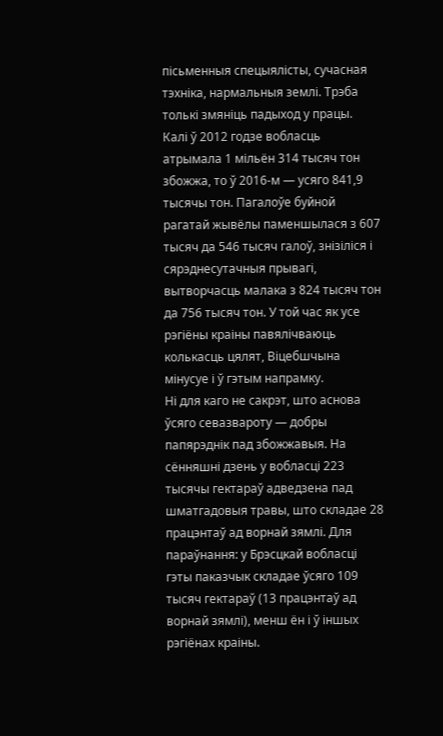пісьменныя спецыялісты, сучасная тэхніка, нармальныя землі. Трэба толькі змяніць падыход у працы.
Калі ў 2012 годзе вобласць атрымала 1 мільён 314 тысяч тон збожжа, то ў 2016-м — усяго 841,9 тысячы тон. Пагалоўе буйной рагатай жывёлы паменшылася з 607 тысяч да 546 тысяч галоў, знізіліся і сярэднесутачныя прывагі, вытворчасць малака з 824 тысяч тон да 756 тысяч тон. У той час як усе рэгіёны краіны павялічваюць колькасць цялят, Віцебшчына мінусуе і ў гэтым напрамку.
Ні для каго не сакрэт, што аснова ўсяго севазвароту — добры папярэднік пад збожжавыя. На сённяшні дзень у вобласці 223 тысячы гектараў адведзена пад шматгадовыя травы, што складае 28 працэнтаў ад ворнай зямлі. Для параўнання: у Брэсцкай вобласці гэты паказчык складае ўсяго 109 тысяч гектараў (13 працэнтаў ад ворнай зямлі), менш ён і ў іншых рэгіёнах краіны.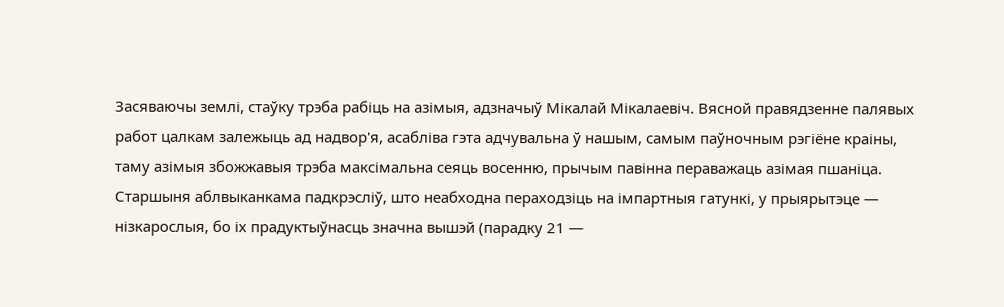Засяваючы землі, стаўку трэба рабіць на азімыя, адзначыў Мікалай Мікалаевіч. Вясной правядзенне палявых работ цалкам залежыць ад надвор'я, асабліва гэта адчувальна ў нашым, самым паўночным рэгіёне краіны, таму азімыя збожжавыя трэба максімальна сеяць восенню, прычым павінна пераважаць азімая пшаніца.
Старшыня аблвыканкама падкрэсліў, што неабходна пераходзіць на імпартныя гатункі, у прыярытэце — нізкарослыя, бо іх прадуктыўнасць значна вышэй (парадку 21 —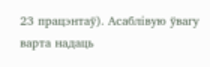23 працэнтаў). Асаблівую ўвагу варта надаць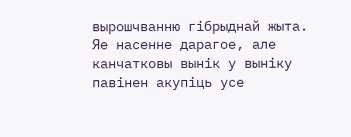вырошчванню гібрыднай жыта. Яе насенне дарагое, але канчатковы вынік у выніку павінен акупіць усе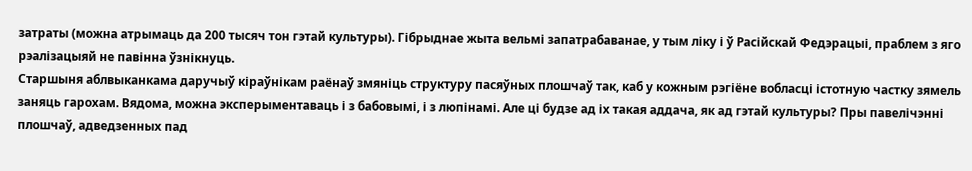затраты (можна атрымаць да 200 тысяч тон гэтай культуры). Гібрыднае жыта вельмі запатрабаванае, у тым ліку і ў Расійскай Федэрацыі, праблем з яго рэалізацыяй не павінна ўзнікнуць.
Старшыня аблвыканкама даручыў кіраўнікам раёнаў змяніць структуру пасяўных плошчаў так, каб у кожным рэгіёне вобласці істотную частку зямель заняць гарохам. Вядома, можна эксперыментаваць і з бабовымі, і з люпінамі. Але ці будзе ад іх такая аддача, як ад гэтай культуры? Пры павелічэнні плошчаў, адведзенных пад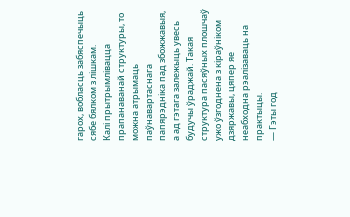гарох, вобласць забяспечыць сябе бялком з лішкам.
Калі прытрымлівацца прапанаванай структуры, то можна атрымаць паўнавартаснага папярэдніка пад збожжавыя, а ад гэтага залежыць увесь будучы ўраджай. Такая структура пасяўных плошчаў ужо ўзгоднена з кіраўніком дзяржавы, цяпер яе неабходна рэалізаваць на практыцы.
— Гэты год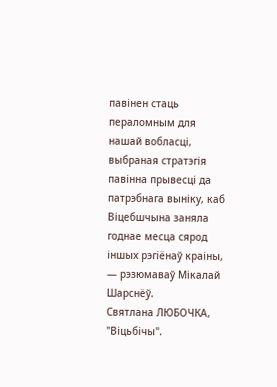павінен стаць пераломным для нашай вобласці, выбраная стратэгія павінна прывесці да патрэбнага выніку, каб Віцебшчына заняла годнае месца сярод іншых рэгіёнаў краіны, — рэзюмаваў Мікалай Шарснёў.
Святлана ЛЮБОЧКА, "Віцьбічы".